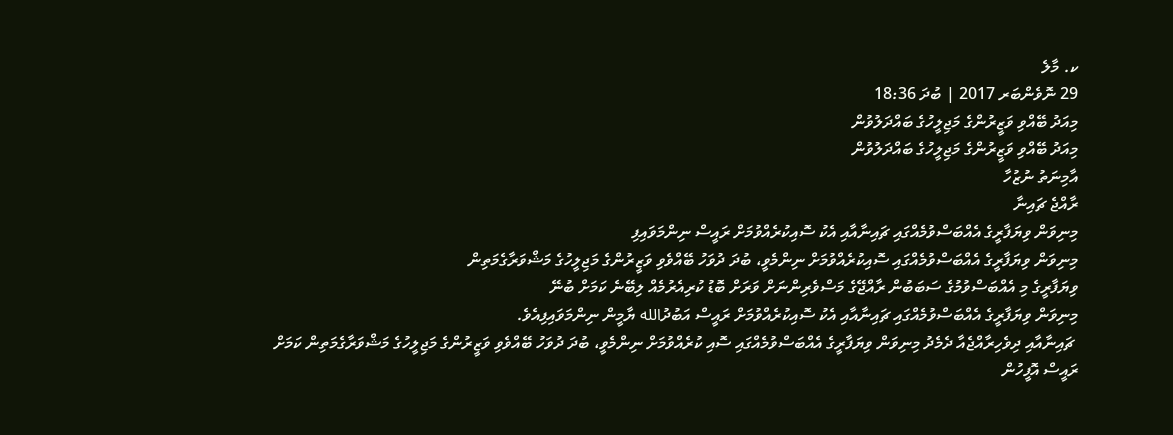ކ. މާލެ
29 ނޮވެންބަރ 2017 | ބުދަ 18:36
މިއަދު ބޭއްވި ވަޒީރުންގެ މަޖިލީހުގެ ބައްދަލުވުން
މިއަދު ބޭއްވި ވަޒީރުންގެ މަޖިލީހުގެ ބައްދަލުވުން
އާމިނަތު ނުޒުހާ
ރާއްޖެ ޗައިނާ
މިނިވަން ވިޔަފާރީގެ އެއްބަސްވުމެއްގައި ޗައިނާއާއި އެކު ސޮއިކުރެއްވުމަށް ރައީސް ނިންމަވައިފި
މިނިވަން ވިޔަފާރީގެ އެއްބަސްވުމެއްގައި ސޮއިކުރެއްވުމަށް ނިންމެވީ، ބުދަ ދުވަހު ބޭއްވެވި ވަޒީރުންގެ މަޖިލީހުގެ މަޝްވަރާގެމަތިން
ވިޔަފާރީގެ މި އެއްބަސްވުމުގެ ސަބަބުން ރާއްޖޭގެ މަސްވެރިންނަށް ވަރަށް ބޮޑު ކުރިއެރުމެއް ލިބޭނެ ކަމަށް ބުނޭ
މިނިވަން ވިޔަފާރީގެ އެއްބަސްވުމެއްގައި ޗައިނާއާއި އެކު ސޮއިކުރެއްވުމަށް ރައީސް އަބުދުالله ޔާމީން ނިންމަވައިފިއެވެ.
 ޗައިނާއާއި ދިވެހިރާއްޖެއާ ދެމެދު މިނިވަން ވިޔަފާރީގެ އެއްބަސްވުމެއްގައި ސޮއި ކުރެއްވުމަށް ނިންމެވީ، ބުދަ ދުވަހު ބޭއްވެވި ވަޒީރުންގެ މަޖިލީހުގެ މަޝްވަރާގެމަތިން ކަމަށް ރައީސް އޮފީހުން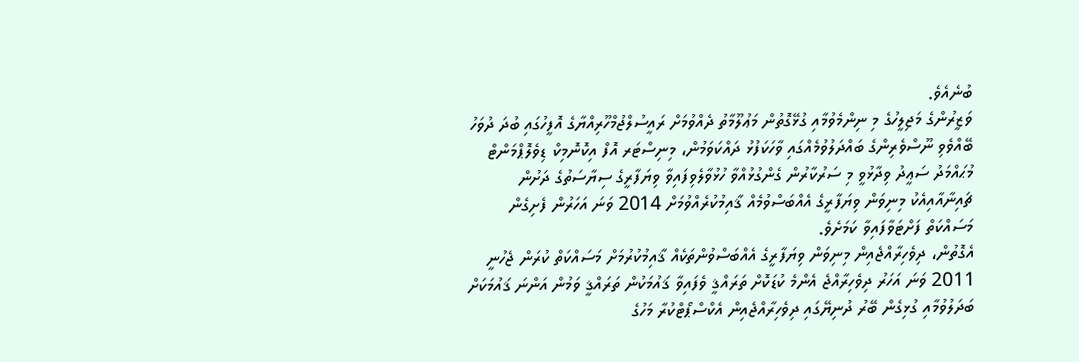ބުނެއެވެ.
ވަޒީރުންގެ މަޖިލީހުގެ މި ނިންމެވުމާއި ގުޅޭގޮތުން މަޢުލޫމާތު ދެއްވުމަށް ރައީސުލްޖުމްހޫރިއްޔާގެ އޮފީހުގައި ބުދަ ދުވަހު ބޭއްވެވި ނޫސްވެރިންގެ ބައްދަލުވުމެއްގައި ވާހަކަފުޅު ދައްކަވަމުން، މިނިސްޓަރ އޮފް އިކޮނޮމިކް ޑިވެލޮޕްމަންޓް މުޙައްމަދު ސަޢީދު ވިދާޅުވީ މި ސަރުކާރުން ގެންގުޅުއްވާ ހުޅުވާލެވިފައިވާ ވިޔަފާރީގެ ސިޔާސަތުގެ ދަށުން ޗައިނާއާއިއެކު މިނިވަން ވިޔަފާރީގެ އެއްބަސްވުމެއް ޤާއިމުކުރެއްވުމަށް 2014 ވަނަ އަހަރުން ފެށިގެން މަސައްކަތް ފަށްޓަވާފައިވާ ކަމަށެވެ.
އެގޮތުން، ދިވެހިރާއްޖެއިން މިނިވަން ވިޔަފާރީގެ އެއްބަސްވުންތަކެއް ޤާއިމުކުރުމަށް މަސައްކަތް ކުރަން ޖެހުނީ 2011 ވަނަ އަހަރު ދިވެހިރާއްޖެ އެންމެ ކުޑަކޮށް ތަރައްޤީ ވެފައިވާ ޤައުމަކުން ތަރައްޤީ ވަމުން އަންނަ ޤައުމަކަށް ބަދަލުވުމާއި ގުޅިގެން ބޭރު ދުނިޔޭގައި ދިވެހިރާއްޖެއިން އެކްސްޕޯޓްކުރާ މަހުގެ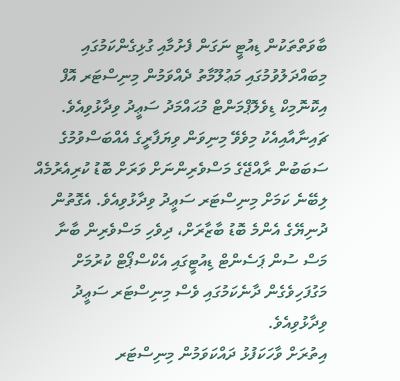ބާވަތްތަކުން ޑިއުޓީ ނަގަން ފެށުމާއި ގުޅިގެންކަމުގައި މިބައްދަލުވުމުގައި މަޢުލޫމާތު ދެއްވަމުން މިނިސްޓަރ އޮފް އިކޮނޮމިކް ޑިވެލޮޕްމަންޓް މުޙައްމަދު ސަޢީދު ވިދާޅުވިއެވެ.
ޗައިނާއާއިއެކު މިވެވޭ މިނިވަން ވިޔަފާރީގެ އެއްބަސްވުމުގެ ސަބަބުން ރާއްޖޭގެ މަސްވެރިންނަށް ވަރަށް ބޮޑު ކުރިއެރުމެއް ލިބޭނެ ކަމަށް މިނިސްޓަރ ސަޢީދު ވިދާޅުވިއެވެ. އެގޮތުން ދުނިޔޭގެ އެންމެ ބޮޑު ބާޒާރަށް، ދިވެހި މަސްވެރިން ބާނާ މަސް ސުން ޕަސެންޓް ޑިއުޓީގައި އެކްސްޕޯޓް ކުރުމަށް މަގުފަހިވެގެން ދާނެކަމުގައި ވެސް މިނިސްޓަރ ސަޢީދު ވިދާޅުވިއެވެ.
އިތުރަށް ވާހަކަފުޅު ދައްކަވަމުން މިނިސްޓަރ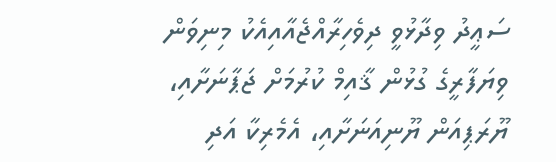ސަޢީދު ވިދާޅުވީ ދިވެހިރާއްޖެއާއިއެކު މިނިވަން ވިޔަފާރީގެ ގުޅުން ޤާއިމް ކުރުމަށް ޖަޕާނަށާއި، ޔޫރަޕިއަން ޔޫނިއަނަށާއި، އެމެރިކާ އަދި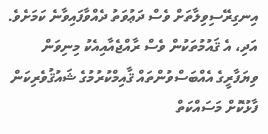އިނގިރޭސިވިލާތަށް ވެސް ދަޢުވަތު ދެއްވާފައިވާނެ ކަމަށެވެ. އަދި، އެ ޤައުމުތަކުން ވެސް ރާއްޖެއާއިއެކު މިނިވަން ވިޔަފާރީގެ އެއްބަސްވުންތައް ޤާއިމްކުރުމުގެ ޝައުޤުވެރިކަން ފާޅުކޮށް މަސައްކަތް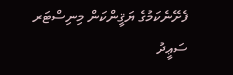ފެށޭނެކަމުގެ ޔަޤީންކަން މިނިސްޓަރ ސަޢީދު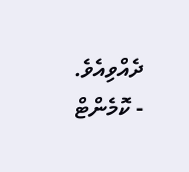ދެއްވިއެވެ.
- ކޮމެންޓް